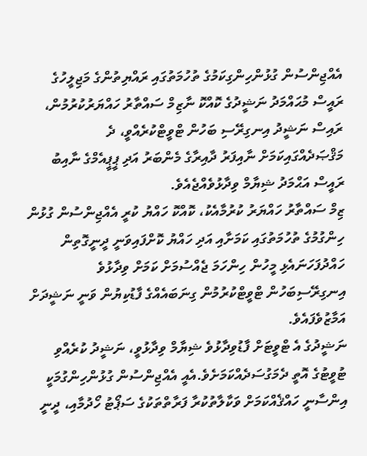އެއްޖިންސުން ގުޅުންހިންގިކަމުގެ ތުހުމަތުގައި ރައްޔިތުންގެ މަޖިލީހުގެ ރައީސް މުޙައްމަދު ނަޝީދުގެ ކޮއްކޮ ނާޒިމް ސައްތާރު ހައްޔަރުކުރުމުން، ރައިސް ނަޝީދު އިނގިރޭސި ބަހުން ޓްވީޓްކުރެއްވީ، ދެ މަޤްޞަދެއްގައިކަމަށް ނާއިފަރު ދާއިރާގެ މެންބަރު އަދި ޕީޕީއެމްގެ ނާއިބު ރައީސް އަޙްމަދު ޝިޔާމް ވިދާޅުވެއްޖެއެވެ.
ޒިމް ސައްތާރު ހައްޔަރު ކުރުމާއެކު، ކޮއްކޮ ހައްޔު ކުރީ އެއްޖިންސުން ގުޅުން ހިންގުމުގެ ތުހުމަތުގައި ކަމަށާއި އަދި ހައްޔު ކޮށްފައިވަނީ ދީނީގޮތިން ހައްދުފަހަނައެޅި މީހުން ހިންހަމަ ޖެއްސުމަށް ކަމަށް ވިދާޅުވެ އިނގިރޭސިބަހުން ޓްވީޓްކުރުމުން ގިނަބައެއްގެ ފާޑުކިޔުން ވަނީ ނަޝީދަށް އަމާޒުވެފައެވެ.
ނަޝީދުގެ އެ ޓްވީޓަށް ފާޑުވިދާޅުވެ ޝިޔާމް ވިދާޅުވީ، ނަޝީދު ކުރެއްވި ޓުވީޓުގެ އޮތީ ދެމަގުސަދެއްކަމަށެވެ.އެއީ އެއްޖިންސުން ގުޅުންހިންގުމަކީ އިންސާނީ ހައްޤެއްކަމަށް ވަކާލާތުކުރާ ފަރާތްތަކުގެ ސަޕޯޓު ހޯދުމާއި، ދީނީ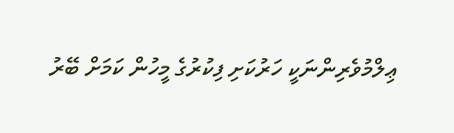ޢިލްމުވެރިންނަކީ ހަރުކަށި ފިކުރުގެ މީހުން ކަމަށް ބޭރު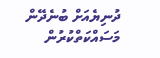ދުނިޔެއަށް ބުނެދޭން މަސައްކަތްކުރުން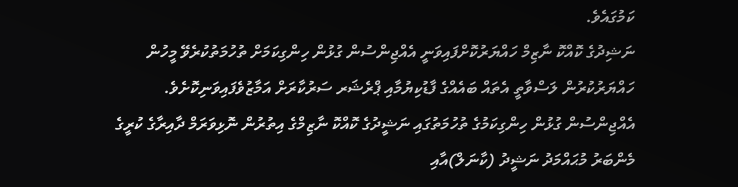ކަމުގައެވެ.
ނަޝިދުގެ ކޮއްކޮ ނާޒިމް ހައްޔަރުކޮށްފައިވަނީ އެއްޖިންސުން ގުޅުން ހިންގިކަމަށް ތުހުމަތުކުރެވޭ މީހުން ހައްޔަރުކުރުން ލަސްވާތީ އެތައް ބައެއްގެ ފާޑުކިޔުމާއި ޕްރެޝަރ ސަރުކާރަށް އަމާޒުވެފައިވަނިކޮށެވެ.
އެއްޖިންސުން ގުޅުން ހިންގިކަމުގެ ތުހުމަތުގައި ނަޝީދުގެ ކޮއްކޮ ނާޒިމްގެ އިތުރުން ނޮޅިވަރަމް ދާއިރާގެ ކުރީގެ މެންބަރު މުޙައްމަދު ނަޝީދު (ކާނަލް)އާއި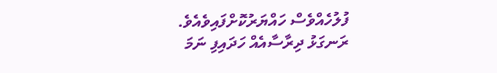ފުލުހެއްވެސް ހައްޔަރުކޮށްފައިވެއެވެ.
ރަނގަޅު ދިރާސާއެއް ހަދައިފި ނަމަ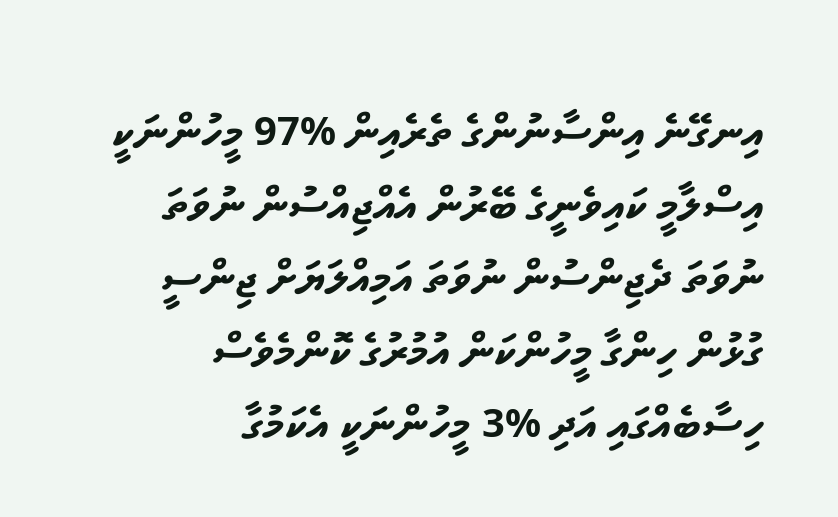އިނގޭނެ އިންސާނުންގެ ތެރެއިން %97 މީހުންނަކީ އިސްލާމީ ކައިވެނީގެ ބޭރުން އެއްޖިއްސުން ނުވަތަ ނުވަތަ ދެޖިންސުން ނުވަތަ އަމިއްލަޔަށް ޖިންސީ ގުޅުން ހިންގާ މީހުންކަން އުމުރުގެ ކޮންމެވެސް ހިސާބެއްގައި އަދި %3 މީހުންނަކީ އެކަމުގާ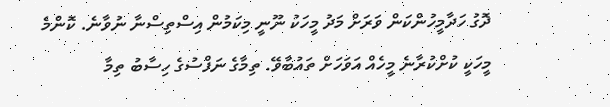ދޮގު ހަދާމީހުންކަން ވަރަށް މަދު މީހަކު ނޫނީ މިކަމުން އިސްތިސްނާ ނުވާނެ. ކޮންމެ މީހަކީ ކުށްކުރާނެ މީހެއް އަވަހަށް ތައުބާވޭ. ތިމާގެ ނަފްސުގެ ހިސާބު ތިމާ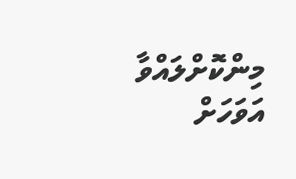މިންކޮށްލައްވާ އަވަހަށް